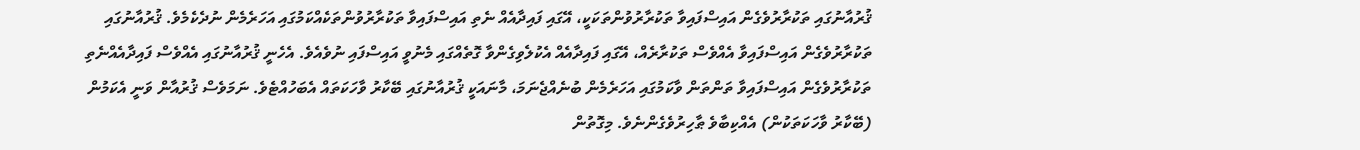ޤުރުއާނުގައި ތަކުރާރުވެގެން އައިސްފައިވާ ތަކުރާރުވުންތަކަކީ، އޭގައި ފައިދާއެއް ނެތި އައިސްފައިވާ ތަކުރާރުވުންތަކެއްކަމުގައި އަހަރެމެން ނުދެކެމެވެ. ޤުރުއާނުގައި ތަކުރާރުވެގެން އައިސްފައިވާ އެއްވެސް ތަކުރާރެއް، އޭގައި ފައިދާއެއް އެކުލެވިގެންވާ ގޮތެއްގައި މެނުވީ އައިސްފައި ނުވެއެވެ. އެހެނީ ޤުރުއާނުގައި އެއްވެސް ފައިދާއެއްނެތި ތަކުރާރުވެގެން އައިސްފައިވާ ތަންތަން ވާކަމުގައި އަހަރެމެން ބުނެއްޖެނަމަ، މާނައަކީ ޤުރުއާނުގައި ބޭކާރު ވާހަކަތައް އެބަހުއްޓެވެ. ނަމަވެސް ޤުރުއާން ވަނީ އެކަމުން (ބޭކާރު ވާހަކަތަކުން) އެއްކިބާވެ ޠާހިރުވެގެންނެވެ. މިގޮތުން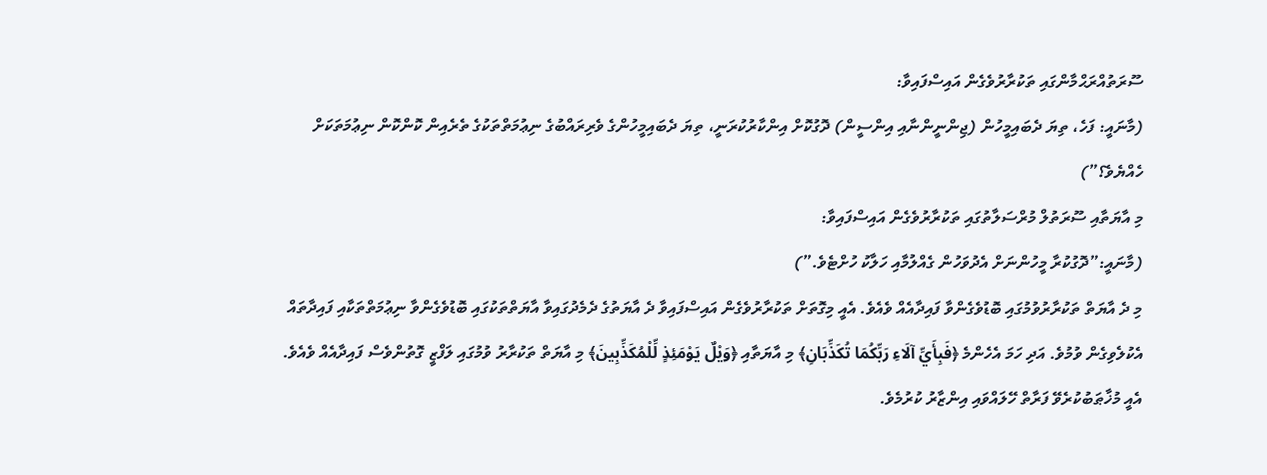ސޫރަތުއްރަޙްމާންގައި ތަކުރާރުވެގެން އައިސްފައިވާ:
(މާނައީ: ފަހެ، ތިޔަ ދެބައިމީހުން (ޖިންނީންނާއި އިންސީން) ދޮގުކޮށް އިންކާރުކުރަނީ، ތިޔަ ދެބައިމީހުންގެ ވެރިރައްބުގެ ނިޢުމަތްތަކުގެ ތެރެއިން ކޮންކޮން ނިޢުމަތަކަށް ހެއްޔެވެ؟”)
މި އާޔަތާއި ސޫރަތުލް މުރްސަލާތުގައި ތަކުރާރުވެގެން އައިސްފައިވާ:
(މާނައީ:”ދޮގުކުރާ މީހުންނަށް އެދުވަހުން ގެއްލުމާއި ހަލާކު ހުށްޓެވެ.”)
މި ދެ އާޔަތް ތަކުރާރުވުމުގައި ބޮޑުވެގެންވާ ފައިދާއެއް ވެއެވެ. އެއީ މިގޮތަށް ތަކުރާރުވެގެން އައިސްފައިވާ ދެ އާޔަތުގެ ދެމެދުގައިވާ އާޔަތްތަކުގައި ބޮޑުވެގެންވާ ނިޢުމަތްތަކާއި ފައިދާތައް އެކުލެވިގެން ވުމުވެ. އަދި ހަމަ އެހެންމެ ﴿فَبِأَيِّ آلَاءِ رَبِّكُمَا تُكَذِّبَانِ﴾ މި އާޔަތާއި ﴿وَيْلٌ يَوْمَئِذٍ لِّلْمُكَذِّبِينَ﴾ މި އާޔަތް ތަކުރާރު ވުމުގައި ލަފްޒީ ގޮތުންވެސް ފައިދާއެއް ވެއެވެ. އެއީ މުޚާޠަބުކުރެވޭ ފަރާތް ހޭލައްވައި އިންޒާރު ކުރުމެވެ.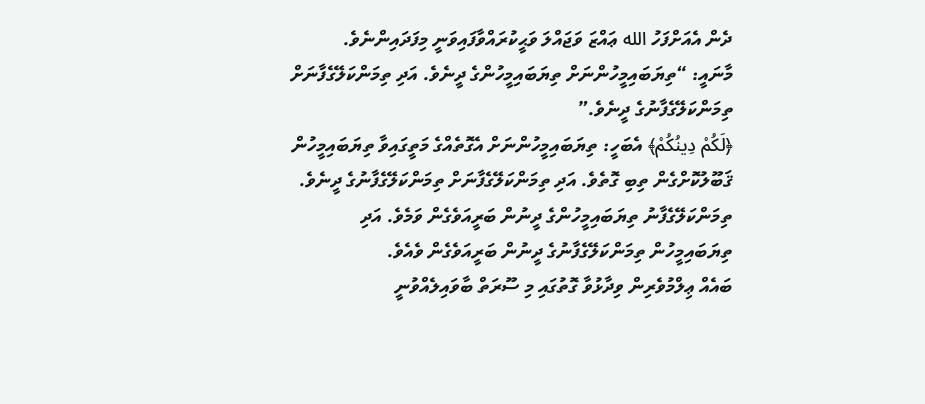ދެން އެއަށްފަހު الله ޢައްޒަ ވަޖައްލަ ވަޙީކުރައްވާފައިވަނީ މިފަދައިންނެވެ.
މާނައީ: “ތިޔަބައިމީހުންނަށް ތިޔަބައިމީހުންގެ ދީނެވެ. އަދި ތިމަންކަލޭގެފާނަށް ތިމަންކަލޭގެފާނުގެ ދީނެވެ.”
﴿لَكُمْ دِينُكُمْ﴾ އެބަހީ: ތިޔަބައިމީހުންނަށް އެގޮތެއްގެ މަތީގައިވާ ތިޔަބައިމީހުން ޤަބޫލުކޮށްގެން ތިބި ގޮތެވެ. އަދި ތިމަންކަލޭގެފާނަށް ތިމަންކަލޭގެފާނުގެ ދީނެވެ. ތިމަންކަލޭގެފާނު ތިޔަބައިމީހުންގެ ދީނުން ބަރީއަވެގެން ވަމެވެ. އަދި ތިޔަބައިމީހުން ތިމަންކަލޭގެފާނުގެ ދީނުން ބަރީއަވެގެން ވެއެވެ.
ބައެއް ޢިލްމުވެރިން ވިދާޅުވާ ގޮތުގައި މި ސޫރަތް ބާވައިލެއްވުނީ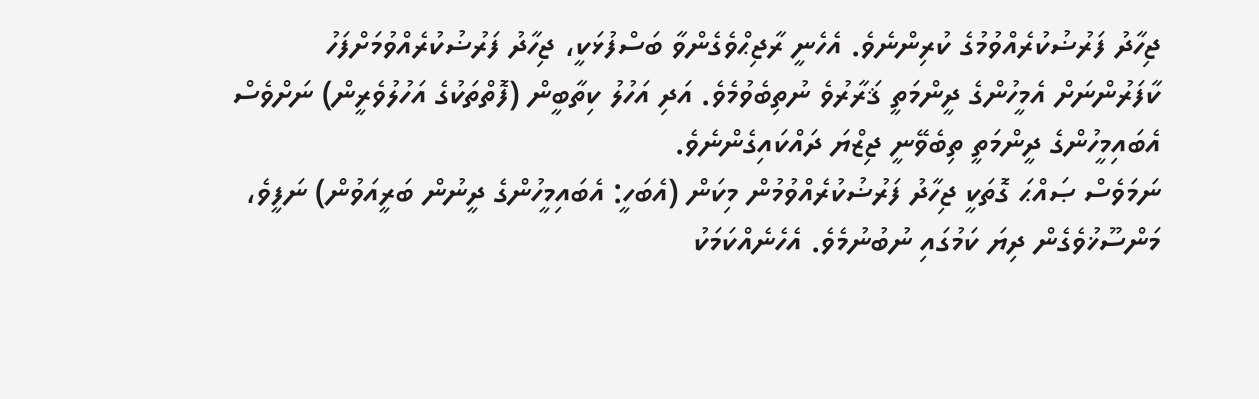ޖިހާދު ފަރުޟުކުރެއްވުމުގެ ކުރިންނެވެ. އެހެނީ ރާޖިޙްވެގެންވާ ބަސްފުޅަކީ، ޖިހާދު ފަރުޟުކުރެއްވުމަށްފަހު ކާފަރުންނަށް އެމީހުންގެ ދީންމަތީ ޤަރާރުވެ ނުތިބެވުމެވެ. އަދި އަހުލު ކިތާބީން (ފޮތްތަކުގެ އަހުލުވެރީން) ނަށްވެސް އެބައިމީހުންގެ ދީންމަތީ ތިބެވޭނީ ޖިޒްޔަ ދައްކައިގެންނެވެ.
ނަމަވެސް ޞައްޙަ ގޮތަކީ ޖިހާދު ފަރުޟުކުރެއްވުމުން މިކަން (އެބަހީ: އެބައިމީހުންގެ ދީނުން ބަރީއަވުން) ނަފީވެ، މަންސޫޚުވެގެން ދިޔަ ކަމުގައި ނުބުނުމެވެ. އެހެނެއްކަމަކު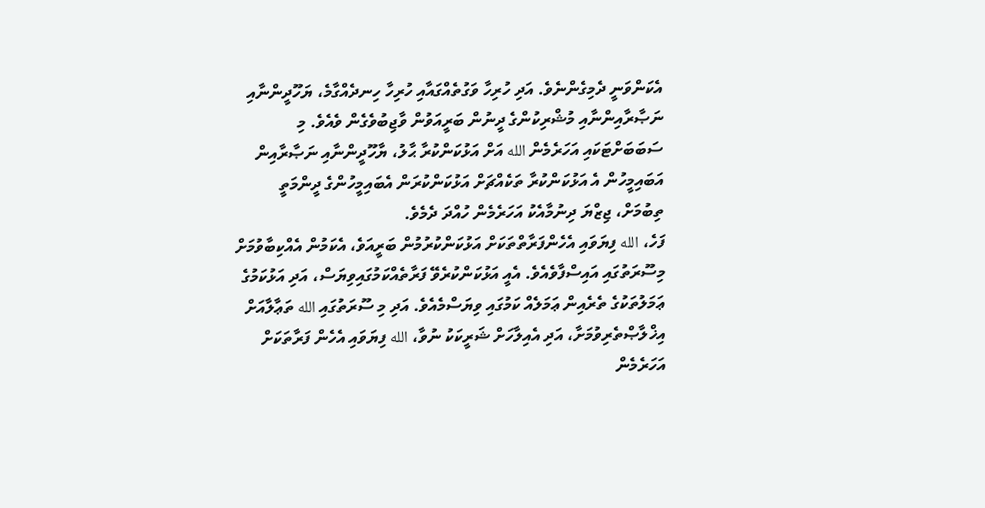އެކަންވަނީ ދެމިގެންނެވެ. އަދި ހުރިހާ ވަގުތެއްގައާއި ހުރިހާ ހިނދެއްގާމެ، ޔަހޫދީންނާއި ނަޞާރާއިންނާއި މުޝްރިކުންގެ ދީނުން ބަރީއަވުން ވާޖިބުވެގެން ވެއެވެ. މި ސަބަބަށްޓަކައި އަހަރެމެން الله އަށް އަޅުކަންކުރާ ޙާލު، ޔާހޫދީންނާއި ނަޞާރާއިން އަބައިމީހުން އެ އަޅުކަންކުރާ ތަކެއްޗަށް އަޅުކަންކުރަން އެބައިމީހުންގެ ދީންމަތީ ތިބުމަށް، ޖިޒްޔަ ދިނުމާއެކު އަހަރެމެން ހުއްދަ ދެމެވެ.
ފަހެ، الله ފިޔަވައި އެހެންފަރާތްތަކަށް އަޅުކަންކުރުމުން ބަރީއަވެ، އެކަމުން އެއްކިބާވުމަށް މިސޫރަތުގައި އައިސްފާވެއެވެ. އެއީ އަޅުކަންކުރެވޭ ފަރާތެއްކަމުގައިވިޔަސް، އަދި އަޅުކަމުގެ ޢަމަލުތަކުގެ ތެރެއިން ޢަމަލެއް ކަމުގައި ވިޔަސްމެއެވެ. އަދި މި ސޫރަތުގައި الله ތަޢާލާއަށް އިޚްލާޞްތެރިވުމަށާ، އަދި އެއިލާހަށް ޝަރީކަކު ނުވާ، الله ފިޔަވައި އެހެން ފަރާތަކަށް އަހަރެމެން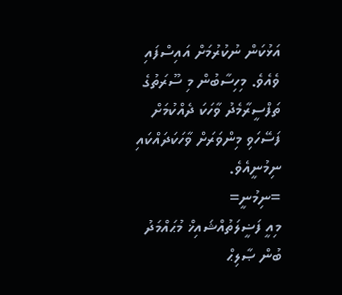އަޅުކަން ނުކުރުމަށް އައިސްފައި ވެއެވެ. މިހިސާބުން މި ސޫރަތުގެ ތަފްސީރާމެދު ވާހަކަ ދެއްކުމަށް ފަސޭހަވި މިންވަރަށް ވާހަކަދައްކައި ނިމުނީއެވެ.
=ނިމުނީ=
މިއީ ފަޟީލަތުއްޝައިޚް މުޙައްމަދު ބުން ޞާލިޙް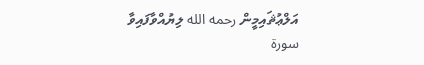އަލްޢުޘައިމީން رحمه الله ލިޔުއްވާފައިވާ سورة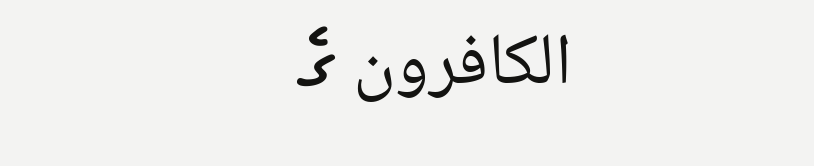الكافرون ގެ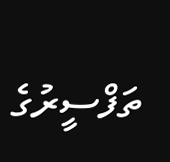ތަފްސީރުގެ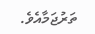ތަރުޖަމާއެވެ.